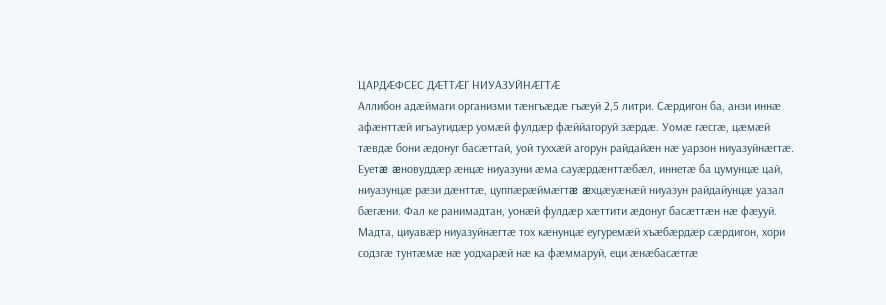ЦАРДÆФСЕС ДÆТТÆГ НИУАЗУЙНÆГТÆ
Аллибон адæймаги организми тæнгъæдæ гъæуй 2,5 литри. Сæрдигон ба, анзи иннæ афæнттæй игъаугидæр уомæй фулдæр фæййагоруй зæрдæ. Уомæ гæсгæ, цæмæй тæвдæ бони æдонуг басæттай, уой туххæй агорун райдайæн нæ уарзон ниуазуйнæгтæ. Еуетæ æновуддæр æнцæ ниуазуни æма сауæрдæнттæбæл, иннетæ ба цумунцæ цай, ниуазунцæ рæзи дæнттæ, цуппæрæймæгтæ æхцæуæнæй ниуазун райдайунцæ уазал бæгæни. Фал ке ранимадтан, уонæй фулдæр хæттити æдонуг басæттæн нæ фæууй. Мадта, циуавæр ниуазуйнæгтæ тох кæнунцæ еугуремæй хъæбæрдæр сæрдигон, хори содзгæ тунтæмæ нæ уодхарæй нæ ка фæммаруй, еци æнæбасæтгæ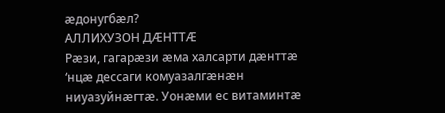æдонугбæл?
АЛЛИХУЗОН ДÆНТТÆ
Рæзи, гагарæзи æма халсарти дæнттæ ‘нцæ дессаги комуазалгæнæн ниуазуйнæгтæ. Уонæми ес витаминтæ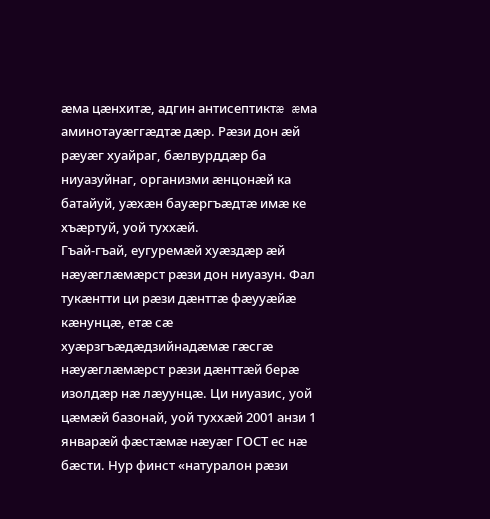æма цæнхитæ, адгин антисептиктæ æма аминотауæггæдтæ дæр. Рæзи дон æй рæуæг хуайраг, бæлвурддæр ба ниуазуйнаг, организми æнцонæй ка батайуй, уæхæн бауæргъæдтæ имæ ке хъæртуй, уой туххæй.
Гъай-гъай, еугуремæй хуæздæр æй нæуæглæмæрст рæзи дон ниуазун. Фал тукæнтти ци рæзи дæнттæ фæууæйæ кæнунцæ, етæ сæ хуæрзгъæдæдзийнадæмæ гæсгæ нæуæглæмæрст рæзи дæнттæй берæ изолдæр нæ лæуунцæ. Ци ниуазис, уой цæмæй базонай, уой туххæй 2001 анзи 1 январæй фæстæмæ нæуæг ГОСТ ес нæ бæсти. Нур финст «натуралон рæзи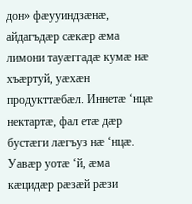дон» фæууиндзæнæ, айдагъдæр сæкæр æма лимони тауæггадæ кумæ нæ хъæртуй, уæхæн продукттæбæл. Иннетæ ‘нцæ нектартæ, фал етæ дæр бустæги лæгъуз нæ ‘нцæ.
Уавæр уотæ ‘й, æма кæцидæр рæзæй рæзи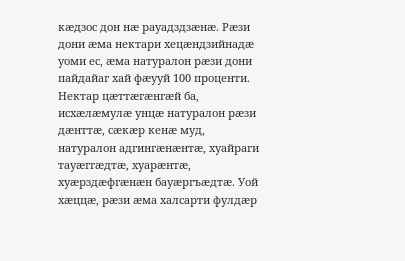кæдзос дон нæ рауадздзæнæ. Рæзи дони æма нектари хецæндзийнадæ уоми ес, æма натуралон рæзи дони пайдайаг хай фæууй 100 проценти. Нектар цæттæгæнгæй ба, исхæлæмулæ унцæ натуралон рæзи дæнттæ, сæкæр кенæ муд, натуралон адгингæнæнтæ, хуайраги тауæггæдтæ, хуарæнтæ, хуæрздæфгæнæн бауæргъæдтæ. Уой хæццæ, рæзи æма халсарти фулдæр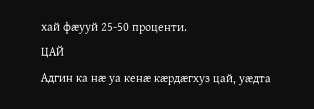хай фæууй 25-50 проценти.
ЦАЙ
Адгин ка нæ уа кенæ кæрдæгхуз цай, уæдта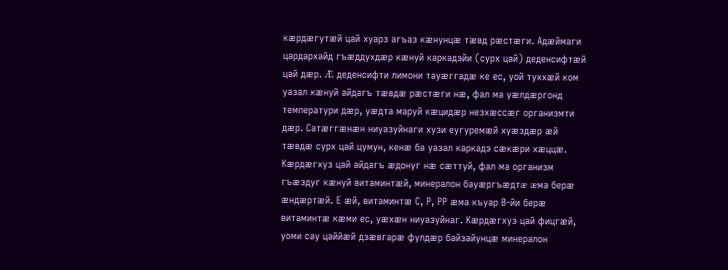кæрдæгутæй цай хуарз агъаз кæнунцæ тæвд рæстæги. Адæймаги цардархайд гъæддухдæр кæнуй каркадэйи (сурх цай) деденсифтæй цай дæр. Æ деденсифти лимони тауæггадæ ке ес, уой туххæй ком уазал кæнуй айдагъ тæвдæ рæстæги нæ, фал ма уæлдæргонд температури дæр, уæдта маруй кæцидæр незхæссæг организмти дæр. Сатæггæнæн ниуазуйнаги хузи еугуремæй хуæздæр æй тæвдæ сурх цай цумун, кенæ ба уазал каркадэ сæкæри хæццæ.
Кæрдæгхуз цай айдагъ æдонуг нæ сæттуй, фал ма организм гъæздуг кæнуй витаминтæй, минералон бауæргъæдтæ æма берæ æндæртæй. Е æй, витаминтæ С, Р, РР æма къуар В-йи берæ витаминтæ кæми ес, уæхæн ниуазуйнаг. Кæрдæгхуз цай фицгæй, уоми сау цаййæй дзæвгарæ фулдæр байзайунцæ минералон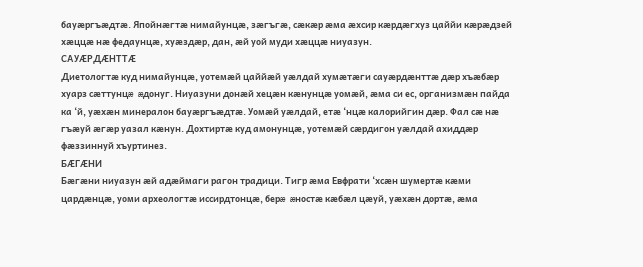бауæргъæдтæ. Япойнæгтæ нимайунцæ, зæгъгæ, сæкæр æма æхсир кæрдæгхуз цаййи кæрæдзей хæццæ нæ федаунцæ, хуæздæр, дан, æй уой муди хæццæ ниуазун.
САУÆРДÆНТТÆ
Диетологтæ куд нимайунцæ, уотемæй цаййæй уæлдай хумæтæги сауæрдæнттæ дæр хъæбæр хуарз сæттунцæ æдонуг. Ниуазуни донæй хецæн кæнунцæ уомæй, æма си ес, организмæн пайда ка ‘й, уæхæн минералон бауæргъæдтæ. Уомæй уæлдай, етæ ‘нцæ калорийгин дæр. Фал сæ нæ гъæуй æгæр уазал кæнун. Дохтиртæ куд амонунцæ, уотемæй сæрдигон уæлдай ахиддæр фæззиннуй хъуртинез.
БÆГÆНИ
Бæгæни ниуазун æй адæймаги рагон традици. Тигр æма Евфрати ‘хсæн шумертæ кæми цардæнцæ, уоми археологтæ иссирдтонцæ, берæ æностæ кæбæл цæуй, уæхæн дортæ, æма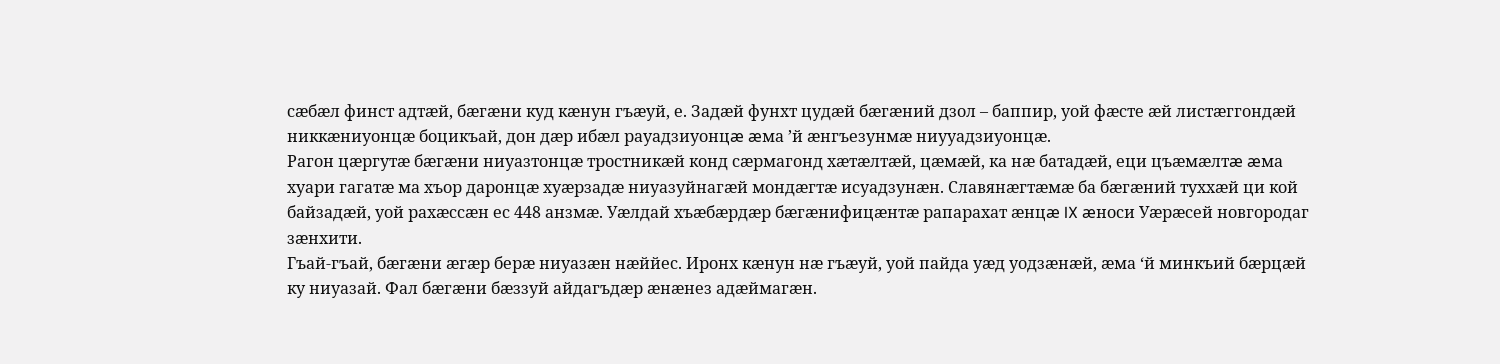сæбæл финст адтæй, бæгæни куд кæнун гъæуй, е. Задæй фунхт цудæй бæгæний дзол – баппир, уой фæсте æй листæггондæй никкæниуонцæ боцикъай, дон дæр ибæл рауадзиуонцæ æма ’й æнгъезунмæ ниууадзиуонцæ.
Рагон цæргутæ бæгæни ниуазтонцæ тростникæй конд сæрмагонд хæтæлтæй, цæмæй, ка нæ батадæй, еци цъæмæлтæ æма хуари гагатæ ма хъор даронцæ хуæрзадæ ниуазуйнагæй мондæгтæ исуадзунæн. Славянæгтæмæ ба бæгæний туххæй ци кой байзадæй, уой рахæссæн ес 448 анзмæ. Уæлдай хъæбæрдæр бæгæнифицæнтæ рапарахат æнцæ IX æноси Уæрæсей новгородаг зæнхити.
Гъай-гъай, бæгæни æгæр берæ ниуазæн нæййес. Иронх кæнун нæ гъæуй, уой пайда уæд уодзæнæй, æма ‘й минкъий бæрцæй ку ниуазай. Фал бæгæни бæззуй айдагъдæр æнæнез адæймагæн.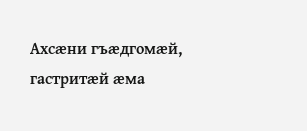Ахсæни гъæдгомæй, гастритæй æма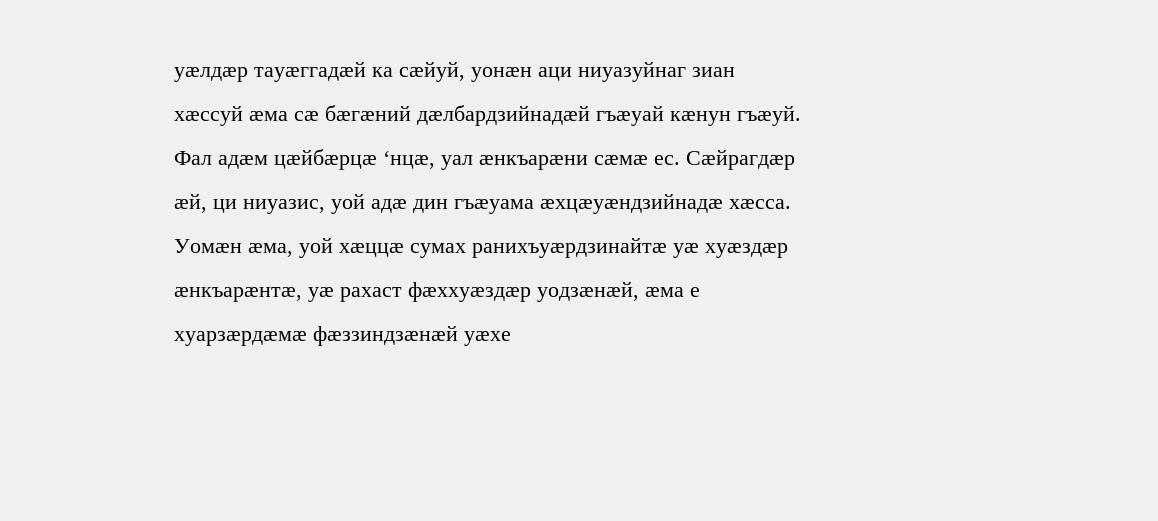уæлдæр тауæггадæй ка сæйуй, уонæн аци ниуазуйнаг зиан хæссуй æма сæ бæгæний дæлбардзийнадæй гъæуай кæнун гъæуй.
Фал адæм цæйбæрцæ ‘нцæ, уал æнкъарæни сæмæ ес. Сæйрагдæр æй, ци ниуазис, уой адæ дин гъæуама æхцæуæндзийнадæ хæсса. Уомæн æма, уой хæццæ сумах ранихъуæрдзинайтæ уæ хуæздæр æнкъарæнтæ, уæ рахаст фæххуæздæр уодзæнæй, æма е хуарзæрдæмæ фæззиндзæнæй уæхе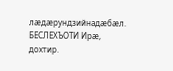лæдæрундзийнадæбæл.
БЕСЛЕХЪОТИ Ирæ,
дохтир.